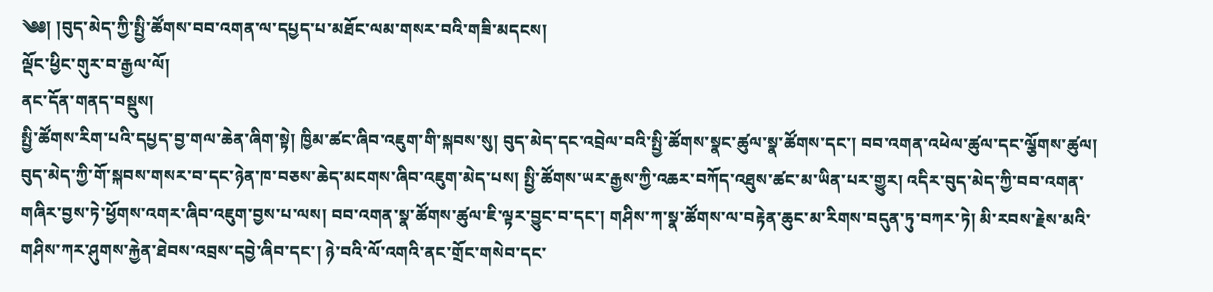༄༅། །བུད་མེད་ཀྱི་སྤྱི་ཚོགས་བབ་འགན་ལ་དཔྱད་པ་མཐོང་ལམ་གསར་བའི་གཟི་མདངས།
ལྡོང་ཕྱིང་གུར་བ་རྒྱལ་ལོ།
ནང་དོན་གནད་བསྡུས།
སྤྱི་ཚོགས་རིག་པའི་དཔྱད་བྱ་གལ་ཆེན་ཞིག་སྟེ། ཁྱིམ་ཚང་ཞིབ་འཇུག་གི་སྐབས་སུ། བུད་མེད་དང་འབྲེལ་བའི་སྤྱི་ཚོགས་སྣང་ཚུལ་སྣ་ཚོགས་དང་། བབ་འགན་འཕེལ་ཚུལ་དང་ལྕོགས་ཚུལ། བུད་མེད་ཀྱི་གོ་སྐབས་གསར་བ་དང་ཉེན་ཁ་བཅས་ཆེད་མངགས་ཞིབ་འཇུག་མེད་པས། སྤྱི་ཚོགས་ཡར་རྒྱས་ཀྱི་འཆར་བཀོད་འཐུས་ཚང་མ་ཡིན་པར་གྱུར། འདིར་བུད་མེད་ཀྱི་བབ་འགན་གཞིར་བྱས་ཏེ་ཕྱོགས་འགར་ཞིབ་འཇུག་བྱས་པ་ལས། བབ་འགན་སྣ་ཚོགས་ཚུལ་ཇི་ལྟར་བྱུང་བ་དང་། གཤིས་ཀ་སྣ་ཚོགས་ལ་བརྟེན་ཆུང་མ་རིགས་བདུན་ཏུ་བཀར་ཏེ། མི་རབས་རྗེས་མའི་གཤིས་ཀར་ཤུགས་རྐྱེན་ཐེབས་འབྲས་དབྱེ་ཞིབ་དང་། ཉེ་བའི་ལོ་འགའི་ནང་གྲོང་གསེབ་དང་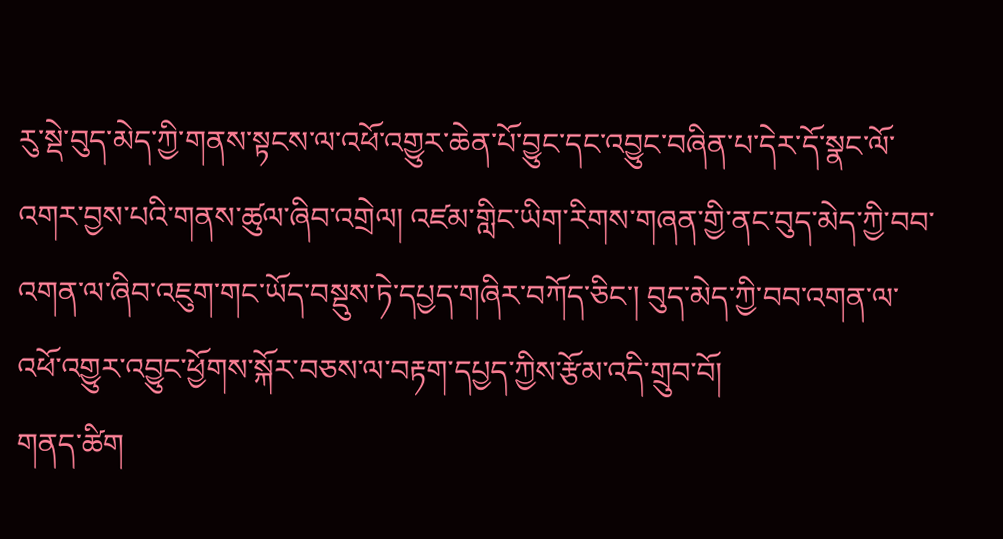རུ་སྡེ་བུད་མེད་ཀྱི་གནས་སྟངས་ལ་འཕོ་འགྱུར་ཆེན་པོ་བྱུང་དང་འབྱུང་བཞིན་པ་དེར་དོ་སྣང་ལོ་འགར་བྱས་པའི་གནས་ཚུལ་ཞིབ་འགྲེལ། འཛམ་གླིང་ཡིག་རིགས་གཞན་གྱི་ནང་བུད་མེད་ཀྱི་བབ་འགན་ལ་ཞིབ་འཇུག་གང་ཡོད་བསྡུས་ཏེ་དཔྱད་གཞིར་བཀོད་ཅིང་། བུད་མེད་ཀྱི་བབ་འགན་ལ་འཕོ་འགྱུར་འབྱུང་ཕྱོགས་སྐོར་བཅས་ལ་བརྟག་དཔྱད་ཀྱིས་རྩོམ་འདི་གྲུབ་བོ།
གནད་ཚིག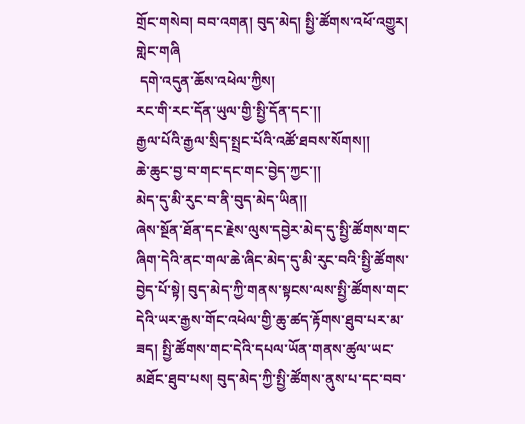གྲོང་གསེབ། བབ་འགན། བུད་མེད། སྤྱི་ཚོགས་འཕོ་འགྱུར།
གླེང་གཞི
 དགེ་འདུན་ཆོས་འཕེལ་ཀྱིས།
རང་གི་རང་དོན་ཡུལ་གྱི་སྤྱི་དོན་དང་།།
རྒྱལ་པོའི་རྒྱལ་སྲིད་སྤྲང་པོའི་འཚོ་ཐབས་སོགས།།
ཆེ་ཆུང་བྱ་བ་གང་དང་གང་བྱེད་ཀྱང་།།
མེད་དུ་མི་རུང་བ་ནི་བུད་མེད་ཡིན།།
ཞེས་སྔོན་ཐོན་དང་རྗེས་ལུས་དབྱེར་མེད་དུ་སྤྱི་ཚོགས་གང་ཞིག་དེའི་ནང་གལ་ཆེ་ཞིང་མེད་དུ་མི་རུང་བའི་སྤྱི་ཚོགས་བྱེད་པོ་སྟེ། བུད་མེད་ཀྱི་གནས་སྟངས་ལས་སྤྱི་ཚོགས་གང་དེའི་ཡར་རྒྱས་གོང་འཕེལ་གྱི་ཆུ་ཚད་རྟོགས་ཐུབ་པར་མ་ཟད། སྤྱི་ཚོགས་གང་དེའི་དཔལ་ཡོན་གནས་ཚུལ་ཡང་མཐོང་ཐུབ་པས། བུད་མེད་ཀྱི་སྤྱི་ཚོགས་ནུས་པ་དང་བབ་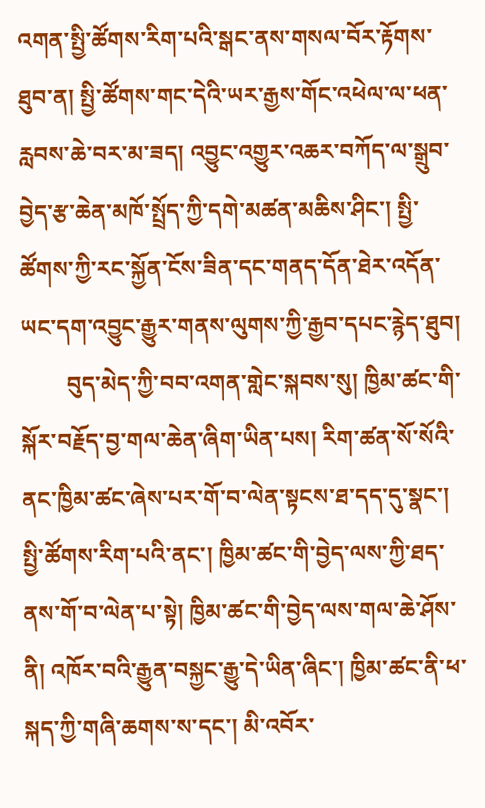འགན་སྤྱི་ཚོགས་རིག་པའི་སྒང་ནས་གསལ་བོར་རྟོགས་ཐུབ་ན། སྤྱི་ཚོགས་གང་དེའི་ཡར་རྒྱས་གོང་འཕེལ་ལ་ཕན་རླབས་ཆེ་བར་མ་ཟད། འབྱུང་འགྱུར་འཆར་བཀོད་ལ་སྒྲུབ་བྱེད་རྩ་ཆེན་མཁོ་སྤྲོད་ཀྱི་དགེ་མཚན་མཆིས་ཤིང་། སྤྱི་ཚོགས་ཀྱི་རང་སྐྱོན་ངོས་ཟིན་དང་གནད་དོན་ཐེར་འདོན་ཡང་དག་འབྱུང་རྒྱུར་གནས་ལུགས་ཀྱི་རྒྱབ་དཔང་རྙེད་ཐུབ།
        བུད་མེད་ཀྱི་བབ་འགན་གླེང་སྐབས་སུ། ཁྱིམ་ཚང་གི་སྐོར་བརྗོད་བྱ་གལ་ཆེན་ཞིག་ཡིན་པས། རིག་ཚན་སོ་སོའི་ནང་ཁྱིམ་ཚང་ཞེས་པར་གོ་བ་ལེན་སྟངས་ཐ་དད་དུ་སྣང་། སྤྱི་ཚོགས་རིག་པའི་ནང་། ཁྱིམ་ཚང་གི་བྱེད་ལས་ཀྱི་ཐད་ནས་གོ་བ་ལེན་པ་སྟེ། ཁྱིམ་ཚང་གི་བྱེད་ལས་གལ་ཆེ་ཤོས་ནི། འཁོར་བའི་རྒྱུན་བསྐྱང་རྒྱུ་དེ་ཡིན་ཞིང་། ཁྱིམ་ཚང་ནི་ཕ་སྐད་ཀྱི་གཞི་ཆགས་ས་དང་། མི་འབོར་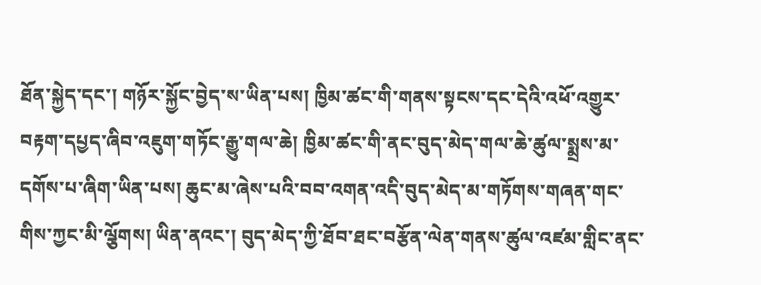ཐོན་སྐྱེད་དང་། གཉོར་སྐྱོང་བྱེད་ས་ཡིན་པས། ཁྱིམ་ཚང་གི་གནས་སྟངས་དང་དེའི་འཕོ་འགྱུར་བརྟག་དཔྱད་ཞིབ་འཇུག་གཏོང་རྒྱུ་གལ་ཆེ། ཁྱིམ་ཚང་གི་ནང་བུད་མེད་གལ་ཆེ་ཚུལ་སྨྲས་མ་དགོས་པ་ཞིག་ཡིན་པས། ཆུང་མ་ཞེས་པའི་བབ་འགན་འདི་བུད་མེད་མ་གཏོགས་གཞན་གང་གིས་ཀྱང་མི་ལྕོགས། ཡིན་ནའང་། བུད་མེད་ཀྱི་ཐོབ་ཐང་བརྩོན་ལེན་གནས་ཚུལ་འཛམ་གླིང་ནང་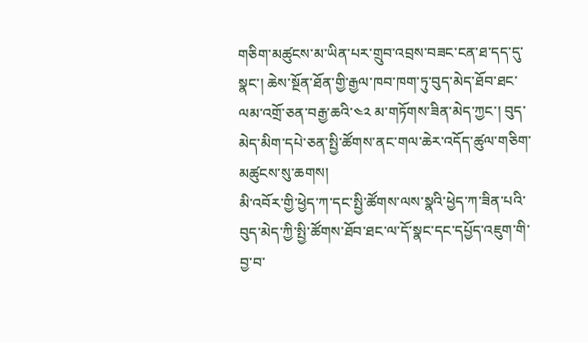གཅིག་མཚུངས་མ་ཡིན་པར་གྲུབ་འབྲས་བཟང་ངན་ཐ་དད་དུ་སྣང་། ཆེས་སྔོན་ཐོན་གྱི་རྒྱལ་ཁབ་ཁག་ཏུ་བུད་མེད་ཐོབ་ཐང་ལམ་འགྲོ་ཅན་བརྒྱ་ཆའི་༤༢ མ་གཏོགས་ཟིན་མེད་ཀྱང་། བུད་མེད་མིག་དཔེ་ཅན་སྤྱི་ཚོགས་ནང་གལ་ཆེར་འདོད་ཚུལ་གཅིག་མཚུངས་སུ་ཆགས།
མི་འབོར་གྱི་ཕྱེད་ཀ་དང་སྤྱི་ཚོགས་ལས་སྣའི་ཕྱེད་ཀ་ཟིན་པའི་བུད་མེད་ཀྱི་སྤྱི་ཚོགས་ཐོབ་ཐང་ལ་དོ་སྣང་དང་དཔྱོད་འཇུག་གི་བྱ་བ་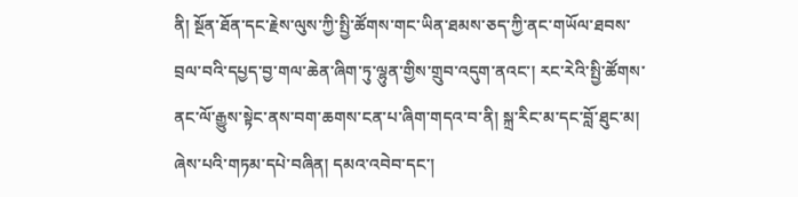ནི། སྔོན་ཐོན་དང་རྗེས་ལུས་ཀྱི་སྤྱི་ཚོགས་གང་ཡིན་ཐམས་ཅད་ཀྱི་ནང་གཡོལ་ཐབས་བྲལ་བའི་དཔྱད་བྱ་གལ་ཆེན་ཞིག་ཏུ་ལྷུན་གྱིས་གྲུབ་འདུག་ནའང་། རང་རེའི་སྤྱི་ཚོགས་ནང་ལོ་རྒྱུས་སྟེང་ནས་བག་ཆགས་ངན་པ་ཞིག་གདའ་བ་ནི། སྐྲ་རིང་མ་དང་བློ་ཐུང་མ། ཞེས་པའི་གཏམ་དཔེ་བཞིན། དམའ་འབེབ་དང་།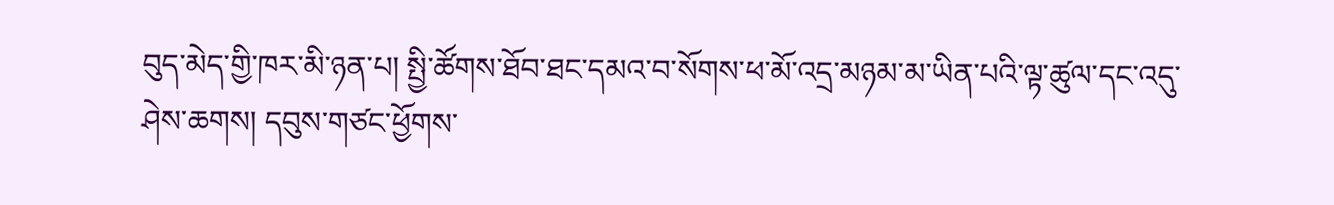བུད་མེད་གྱི་ཁར་མི་ཉན་པ། སྤྱི་ཚོགས་ཐོབ་ཐང་དམའ་བ་སོགས་ཕ་མོ་འདྲ་མཉམ་མ་ཡིན་པའི་ལྟ་ཚུལ་དང་འདུ་ཤེས་ཆགས། དབུས་གཙང་ཕྱོགས་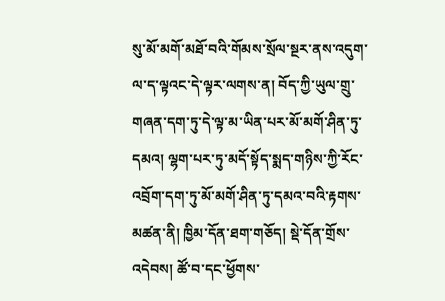སུ་མོ་མགོ་མཐོ་བའི་གོམས་སྲོལ་སྔར་ནས་འདུག་ལ་ད་ལྟའང་དེ་ལྟར་ལགས་ན། བོད་ཀྱི་ཡུལ་གྲུ་གཞན་དག་ཏུ་དེ་ལྟ་མ་ཡིན་པར་མོ་མགོ་ཤིན་ཏུ་དམའ། ལྷག་པར་ཏུ་མདོ་སྟོད་སྨད་གཉིས་ཀྱི་རོང་འབྲོག་དག་ཏུ་མོ་མགོ་ཤིན་ཏུ་དམའ་བའི་རྟགས་མཚན་ནི། ཁྱིམ་དོན་ཐག་གཅོད། སྡེ་དོན་གྲོས་འདེབས། ཚོ་བ་དང་ཕྱོགས་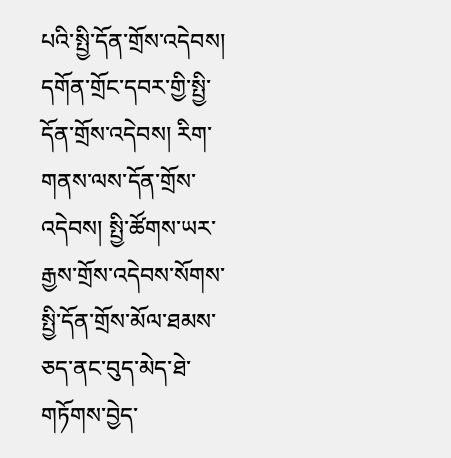པའི་སྤྱི་དོན་གྲོས་འདེབས། དགོན་གྲོང་དབར་གྱི་སྤྱི་དོན་གྲོས་འདེབས། རིག་གནས་ལས་དོན་གྲོས་འདེབས། སྤྱི་ཚོགས་ཡར་རྒྱས་གྲོས་འདེབས་སོགས་སྤྱི་དོན་གྲོས་མོལ་ཐམས་ཅད་ནང་བུད་མེད་ཐེ་གཏོགས་བྱེད་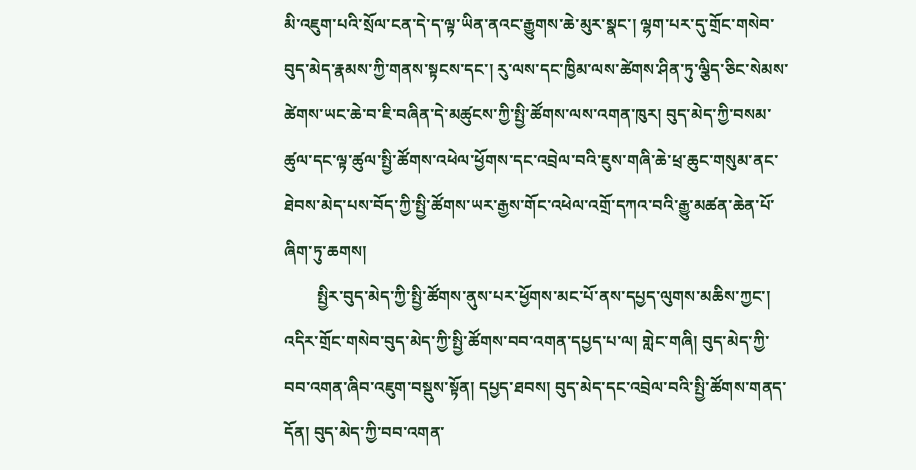མི་འཇུག་པའི་སྲོལ་ངན་དེ་ད་ལྟ་ཡིན་ནའང་རྒྱུགས་ཆེ་མུར་སྣང་། ལྷག་པར་དུ་གྲོང་གསེབ་བུད་མེད་རྣམས་ཀྱི་གནས་སྟངས་དང་། རུ་ལས་དང་ཁྱིམ་ལས་ཚེགས་ཤིན་ཏུ་ལྕིད་ཅིང་སེམས་ཚེགས་ཡང་ཆེ་བ་ཇི་བཞིན་དེ་མཚུངས་ཀྱི་སྤྱི་ཚོགས་ལས་འགན་ཁུར། བུད་མེད་ཀྱི་བསམ་ཚུལ་དང་ལྟ་ཚུལ་སྤྱི་ཚོགས་འཕེལ་ཕྱོགས་དང་འབྲེལ་བའི་ཇུས་གཞི་ཆེ་ཕྲ་ཆུང་གསུམ་ནང་ཐེབས་མེད་པས་བོད་ཀྱི་སྤྱི་ཚོགས་ཡར་རྒྱས་གོང་འཕེལ་འགྲོ་དཀའ་བའི་རྒྱུ་མཚན་ཆེན་པོ་ཞིག་ཏུ་ཆགས།
        སྤྱིར་བུད་མེད་ཀྱི་སྤྱི་ཚོགས་ནུས་པར་ཕྱོགས་མང་པོ་ནས་དཔྱད་ལུགས་མཆིས་ཀྱང་། འདིར་གྲོང་གསེབ་བུད་མེད་ཀྱི་སྤྱི་ཚོགས་བབ་འགན་དཔྱད་པ་ལ། གླེང་གཞི། བུད་མེད་ཀྱི་བབ་འགན་ཞིབ་འཇུག་བསྡུས་སྟོན། དཔྱད་ཐབས། བུད་མེད་དང་འབྲེལ་བའི་སྤྱི་ཚོགས་གནད་དོན། བུད་མེད་ཀྱི་བབ་འགན་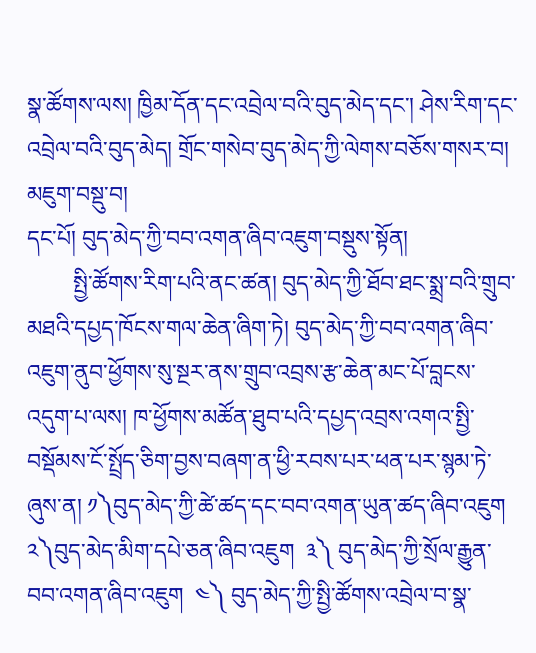སྣ་ཚོགས་ལས། ཁྱིམ་དོན་དང་འབྲེལ་བའི་བུད་མེད་དང་། ཤེས་རིག་དང་འབྲེལ་བའི་བུད་མེད། གྲོང་གསེབ་བུད་མེད་ཀྱི་ལེགས་བཅོས་གསར་བ། མཇུག་བསྡུ་བ།
དང་པོ། བུད་མེད་ཀྱི་བབ་འགན་ཞིབ་འཇུག་བསྡུས་སྟོན།
        སྤྱི་ཚོགས་རིག་པའི་ནང་ཚན། བུད་མེད་ཀྱི་ཐོབ་ཐང་སྨྲ་བའི་གྲུབ་མཐའི་དཔྱད་ཁོངས་གལ་ཆེན་ཞིག་ཏེ། བུད་མེད་ཀྱི་བབ་འགན་ཞིབ་འཇུག་ནུབ་ཕྱོགས་སུ་སྔར་ནས་གྲུབ་འབྲས་རྩ་ཆེན་མང་པོ་བླངས་འདུག་པ་ལས། ཁ་ཕྱོགས་མཚོན་ཐུབ་པའི་དཔྱད་འབྲས་འགའ་སྤྱི་བསྡོམས་ངོ་སྤྲོད་ཅིག་བྱས་བཞག་ན་ཕྱི་རབས་པར་ཕན་པར་སྙམ་ཏེ་ཞུས་ན། ༡༽བུད་མེད་ཀྱི་ཚེ་ཚད་དང་བབ་འགན་ཡུན་ཚད་ཞིབ་འཇུག  ༢༽བུད་མེད་མིག་དཔེ་ཅན་ཞིབ་འཇུག  ༣༽ བུད་མེད་ཀྱི་སྲོལ་རྒྱུན་བབ་འགན་ཞིབ་འཇུག  ༤༽ བུད་མེད་ཀྱི་སྤྱི་ཚོགས་འབྲེལ་བ་སྣ་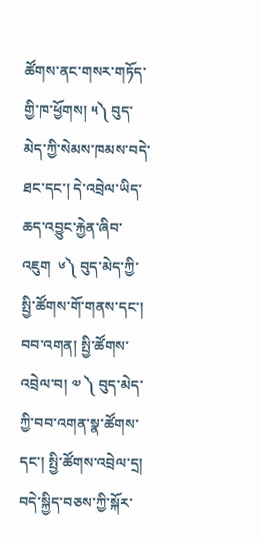ཚོགས་ནང་གསར་གཏོད་གྱི་ཁ་ཕྱོགས། ༥༽ བུད་མེད་ཀྱི་སེམས་ཁམས་བདེ་ཐང་དང་། དེ་འབྲེལ་ཡིད་ཆད་འབྱུང་རྐྱེན་ཞིབ་འཇུག  ༦༽ བུད་མེད་ཀྱི་སྤྱི་ཚོགས་གོ་གནས་དང་། བབ་འགན། སྤྱི་ཚོགས་འབྲེལ་བ། ༧ ༽ བུད་མེད་ཀྱི་བབ་འགན་སྣ་ཚོགས་དང་། སྤྱི་ཚོགས་འབྲེལ་དྲ། བདེ་སྐྱིད་བཅས་ཀྱི་སྐོར་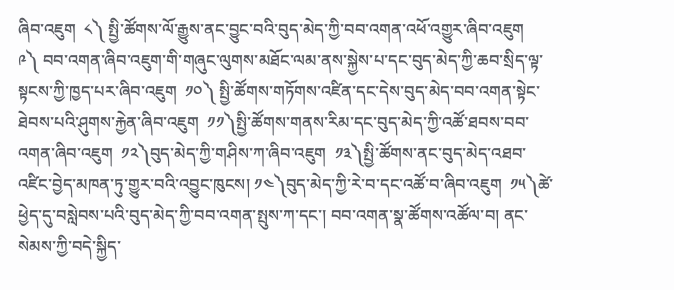ཞིབ་འཇུག  ༨༽ སྤྱི་ཚོགས་ལོ་རྒྱུས་ནང་བྱུང་བའི་བུད་མེད་ཀྱི་བབ་འགན་འཕོ་འགྱུར་ཞིབ་འཇུག  ༩༽ བབ་འགན་ཞིབ་འཇུག་གི་གཞུང་ལུགས་མཐོང་ལམ་ནས་སྐྱེས་པ་དང་བུད་མེད་ཀྱི་ཆབ་སྲིད་ལྟ་སྟངས་ཀྱི་ཁྱད་པར་ཞིབ་འཇུག  ༡༠༽ སྤྱི་ཚོགས་གཏོགས་འཛིན་དང་དེས་བུད་མེད་བབ་འགན་སྟེང་ཐེབས་པའི་ཤུགས་རྐྱེན་ཞིབ་འཇུག  ༡༡༽སྤྱི་ཚོགས་གནས་རིམ་དང་བུད་མེད་ཀྱི་འཚོ་ཐབས་བབ་འགན་ཞིབ་འཇུག  ༡༢༽བུད་མེད་ཀྱི་གཤིས་ཀ་ཞིབ་འཇུག  ༡༣༽སྤྱི་ཚོགས་ནང་བུད་མེད་འཐབ་འཛིང་བྱེད་མཁན་ཏུ་གྱུར་བའི་འབྱུང་ཁུངས། ༡༤༽བུད་མེད་ཀྱི་རེ་བ་དང་འཚོ་བ་ཞིབ་འཇུག  ༡༥༽ཚེ་ཕྱེད་དུ་བསླེབས་པའི་བུད་མེད་ཀྱི་བབ་འགན་སྤུས་ཀ་དང་། བབ་འགན་སྣ་ཚོགས་འཚོལ་བ། ནང་སེམས་ཀྱི་བདེ་སྐྱིད་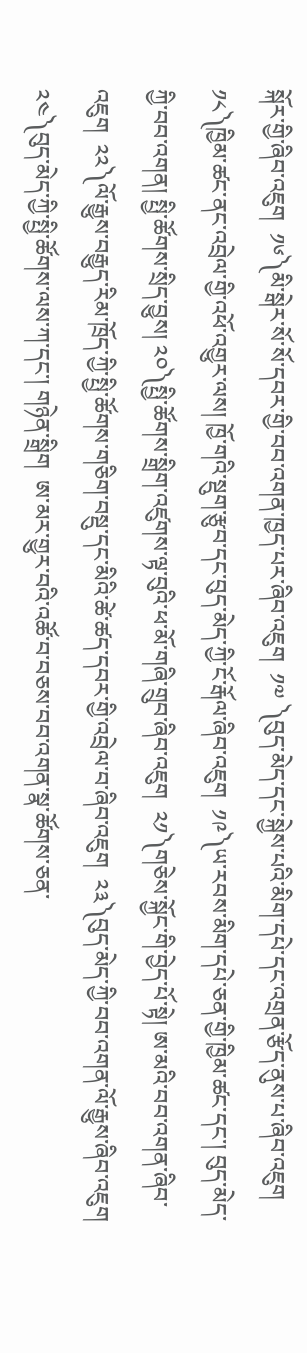སྐོར་གྱི་ཞིབ་འཇུག  ༡༦༽མི་སྒེར་སོ་སོ་དབར་གྱི་བབ་འགན་ཁྱད་པར་ཞིབ་འཇུག  ༡༧ ༽བུད་མེད་དང་སྐྱེས་པའི་མིག་དཔེ་དང་འགྲན་རྩོད་ནུས་པ་ཞིབ་འཇུག   ༡༨༽ཁྱིམ་ཚང་ནང་འབྲེལ་གྱི་འཕོ་འགྱུར་ལས། ཁྱོ་གའི་སྡུག་རྩུབ་དང་བུད་མེད་ཀྱི་ངོ་རྒོལ་ཞིབ་འཇུག  ༡༩༽ཡ་རབས་མིག་དཔེ་ཅན་གྱི་ཁྱིམ་ཚང་དང་། བུད་མེད་ཀྱི་བབ་འགན། སྤྱི་ཚོགས་སྲིད་བྱུས། ༢༠༽སྤྱི་ཚོགས་སྒྲིག་འཛུགས་ལྟ་བུའི་ཕ་མོ་གཞི་གྲུབ་ཞིབ་འཇུག  ༢༡༽གཅེས་སྐྱོང་གི་བྱེད་པོ་སྟེ། ཨ་མའི་བབ་འགན་ཞིབ་འཇུག  ༢༢༽ལོ་རྒྱུས་བརྒྱུད་རིམ་ཁྲོད་ཀྱི་སྤྱི་ཚོགས་གཅིག་བསྡུ་དང་མིའི་ཚེ་ཚད་དབར་གྱི་འབྲེལ་བ་ཞིབ་འཇུག  ༢༣༽བུད་མེད་ཀྱི་བབ་འགན་ལོ་རྒྱུས་ཞིབ་འཇུག  ༢༤༽བུད་མེད་ཀྱི་སྤྱི་ཚོགས་ལས་ཀ་དང་། གཉེན་སྒྲིག  ཨ་མར་གྱུར་བའི་འཚོ་བ་བཅས་བབ་འགན་སྣ་ཚོགས་ཅན་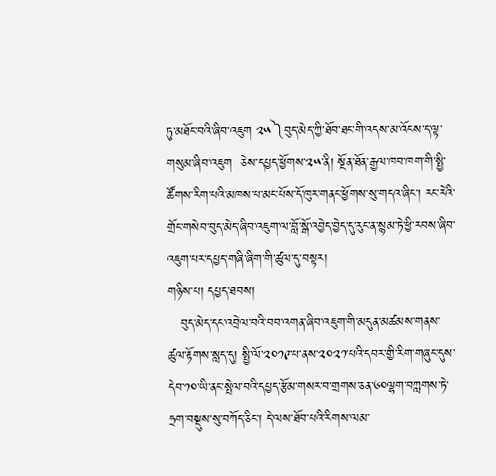ཏུ་མཐོང་བའི་ཞིབ་འཇུག ༢༥༽བུད་མེད་ཀྱི་ཐོབ་ཐང་གི་འདས་མ་འོངས་ད་ལྟ་གསུམ་ཞིབ་འཇུག  ཅེས་དཔྱད་ཕྱོགས་༢༥་ནི། སྔོན་ཐོན་རྒྱལ་ཁབ་ཁག་གི་སྤྱི་ཚོགས་རིག་པའི་མཁས་པ་མང་པོས་དོ་ཁུར་གནང་ཕྱོགས་སུ་གདའ་ཞིང་། རང་རེའི་གྲོང་གསེབ་བུད་མེད་ཞིབ་འཇུག་ལ་བློ་སྒོ་འབྱེད་བྱེད་དུ་རུང་ན་སྙམ་ཏེ་ཕྱི་རབས་ཞིབ་འཇུག་པར་དཔྱད་གཞི་ཞིག་གི་ཚུལ་དུ་བསྟར།
གཉིས་པ། དཔྱད་ཐབས།
   བུད་མེད་དང་འབྲེལ་བའི་བབ་འགན་ཞིབ་འཇུག་གི་མདུན་མཚམས་གནས་ཚུལ་རྟོགས་སླད་དུ། སྤྱི་ལོ་༢༠༡༩་པ་ནས་༢༠༢༡་པའི་དབར་གྱི་རིག་གཞུང་དུས་དེབ་༡༠་ཡི་ནང་སྤེལ་བའི་དཔྱད་རྩོམ་གསར་བ་གྲགས་ཅན་༦༠ལྷག་བཀླགས་ཏེ་ཧྲག་བསྡུས་སུ་བཀོད་ཅིང་། དེ་ལས་ཐོབ་པའི་རིགས་ལམ་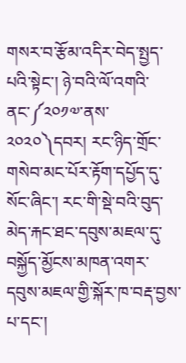གསར་བ་རྩོམ་འདིར་བེད་སྤྱད་པའི་སྟེང་། ཉེ་བའི་ལོ་འགའི་ནང་༼༢༠༡༧་ནས་༢༠༢༠༽དབར། རང་ཉིད་གྲོང་གསེབ་མང་པོར་རྟོག་དཔྱོད་དུ་སོང་ཞིང་། རང་གི་སྡེ་བའི་བུད་མེད་རྐང་ཐང་དབུས་མཇལ་དུ་བསྐྱོད་མྱོངས་མཁན་འགར་དབུས་མཇལ་གྱི་སྐོར་ཁ་བརྡ་བྱས་པ་དང་།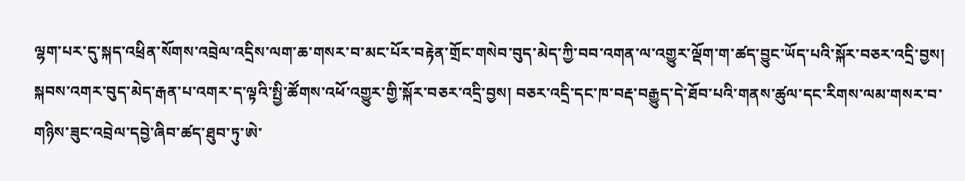ལྷག་པར་དུ་སྐད་འཕྲིན་སོགས་འབྲེལ་འདྲིས་ལག་ཆ་གསར་བ་མང་པོར་བརྟེན་གྲོང་གསེབ་བུད་མེད་ཀྱི་བབ་འགན་ལ་འགྱུར་ལྡོག་ག་ཚད་བྱུང་ཡོད་པའི་སྐོར་བཅར་འདྲི་བྱས། སྐབས་འགར་བུད་མེད་རྒན་པ་འགར་ད་ལྟའི་སྤྱི་ཚོགས་འཕོ་འགྱུར་གྱི་སྐོར་བཅར་འདྲི་བྱས། བཅར་འདྲི་དང་ཁ་བརྡ་བརྒྱུད་དེ་ཐོབ་པའི་གནས་ཚུལ་དང་རིགས་ལམ་གསར་བ་གཉིས་ཟུང་འབྲེལ་དབྱེ་ཞིབ་ཚད་ཐུབ་ཏུ་ཨེ་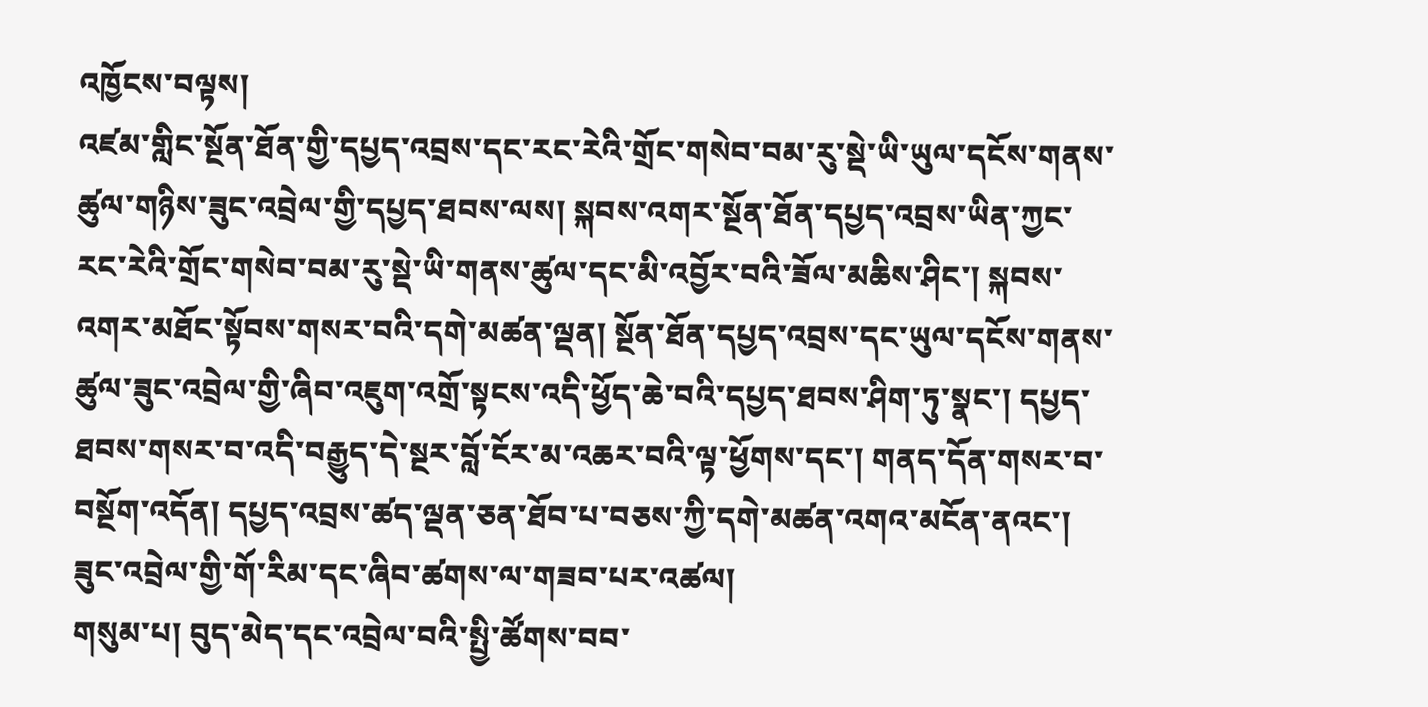འཁྱོངས་བལྟས།
འཛམ་གླིང་སྔོན་ཐོན་གྱི་དཔྱད་འབྲས་དང་རང་རེའི་གྲོང་གསེབ་བམ་རུ་སྡེ་ཡི་ཡུལ་དངོས་གནས་ཚུལ་གཉིས་ཟུང་འབྲེལ་གྱི་དཔྱད་ཐབས་ལས། སྐབས་འགར་སྔོན་ཐོན་དཔྱད་འབྲས་ཡིན་ཀྱང་རང་རེའི་གྲོང་གསེབ་བམ་རུ་སྡེ་ཡི་གནས་ཚུལ་དང་མི་འབྱོར་བའི་ཟོལ་མཆིས་ཤིང་། སྐབས་འགར་མཐོང་སྟོབས་གསར་བའི་དགེ་མཚན་ལྡན། སྔོན་ཐོན་དཔྱད་འབྲས་དང་ཡུལ་དངོས་གནས་ཚུལ་ཟུང་འབྲེལ་གྱི་ཞིབ་འཇུག་འགྲོ་སྟངས་འདི་ཕྱོད་ཆེ་བའི་དཔྱད་ཐབས་ཤིག་ཏུ་སྣང་། དཔྱད་ཐབས་གསར་བ་འདི་བརྒྱུད་དེ་སྔར་བློ་ངོར་མ་འཆར་བའི་ལྟ་ཕྱོགས་དང་། གནད་དོན་གསར་བ་བསྔོག་འདོན། དཔྱད་འབྲས་ཚད་ལྡན་ཅན་ཐོབ་པ་བཅས་ཀྱི་དགེ་མཚན་འགའ་མངོན་ནའང་། ཟུང་འབྲེལ་གྱི་གོ་རིམ་དང་ཞིབ་ཚགས་ལ་གཟབ་པར་འཚལ།
གསུམ་པ། བུད་མེད་དང་འབྲེལ་བའི་སྤྱི་ཚོགས་བབ་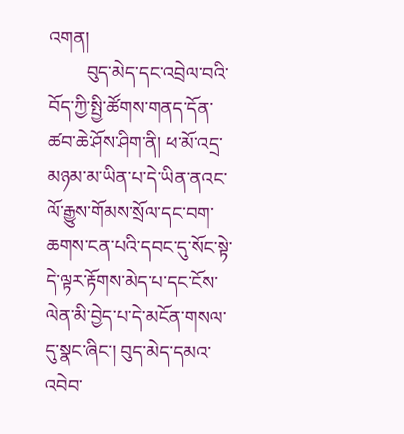འགན།
        བུད་མེད་དང་འབྲེལ་བའི་བོད་ཀྱི་སྤྱི་ཚོགས་གནད་དོན་ཚབ་ཆེ་ཤོས་ཤིག་ནི། ཕ་མོ་འདྲ་མཉམ་མ་ཡིན་པ་དེ་ཡིན་ནའང་ལོ་རྒྱུས་གོམས་སྲོལ་དང་བག་ཆགས་ངན་པའི་དབང་དུ་སོང་སྟེ་དེ་ལྟར་རྟོགས་མེད་པ་དང་ངོས་ལེན་མི་བྱེད་པ་དེ་མངོན་གསལ་དུ་སྣང་ཞིང་། བུད་མེད་དམའ་འབེབ་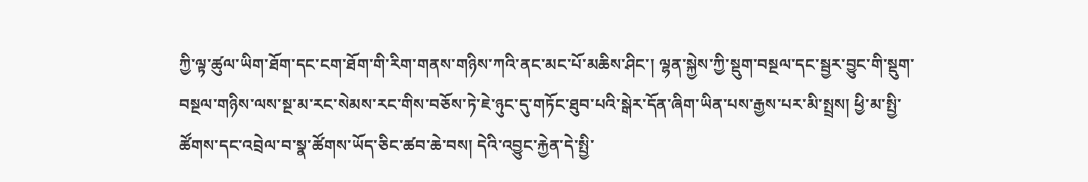ཀྱི་ལྟ་ཚུལ་ཡིག་ཐོག་དང་ངག་ཐོག་གི་རིག་གནས་གཉིས་ཀའི་ནང་མང་པོ་མཆིས་ཤིང་། ལྷན་སྐྱེས་ཀྱི་སྡུག་བསྔལ་དང་སྦྱར་བྱུང་གི་སྡུག་བསྔལ་གཉིས་ལས་སྔ་མ་རང་སེམས་རང་གིས་བཅོས་ཏེ་ཇེ་ཉུང་དུ་གཏོང་ཐུབ་པའི་སྒེར་དོན་ཞིག་ཡིན་པས་རྒྱས་པར་མི་སྤྲས། ཕྱི་མ་སྤྱི་ཚོགས་དང་འབྲེལ་བ་སྣ་ཚོགས་ཡོད་ཅིང་ཚབ་ཆེ་བས། དེའི་འབྱུང་རྐྱེན་དེ་སྤྱི་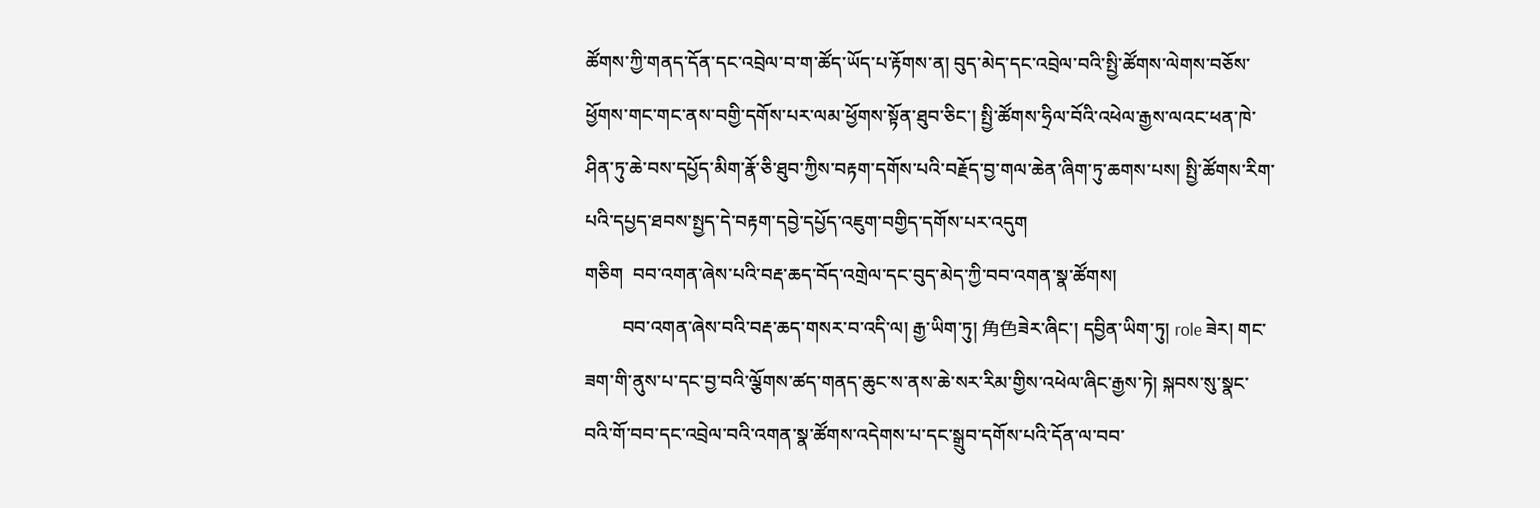ཚོགས་ཀྱི་གནད་དོན་དང་འབྲེལ་བ་ག་ཚོད་ཡོད་པ་རྟོགས་ན། བུད་མེད་དང་འབྲེལ་བའི་སྤྱི་ཚོགས་ལེགས་བཅོས་ཕྱོགས་གང་གང་ནས་བགྱི་དགོས་པར་ལམ་ཕྱོགས་སྟོན་ཐུབ་ཅིང་། སྤྱི་ཚོགས་ཧྲིལ་བོའི་འཕེལ་རྒྱས་ལའང་ཕན་ཁེ་ཤིན་ཏུ་ཆེ་བས་དཔྱོད་མིག་རྣོ་ཅི་ཐུབ་ཀྱིས་བརྟག་དགོས་པའི་བརྗོད་བྱ་གལ་ཆེན་ཞིག་ཏུ་ཆགས་པས། སྤྱི་ཚོགས་རིག་པའི་དཔྱད་ཐབས་སྤྱད་དེ་བརྟག་དབྱེ་དཔྱོད་འཇུག་བགྱིད་དགོས་པར་འདུག
གཅིག  བབ་འགན་ཞེས་པའི་བརྡ་ཆད་བོད་འགྲེལ་དང་བུད་མེད་ཀྱི་བབ་འགན་སྣ་ཚོགས།
        བབ་འགན་ཞེས་བའི་བརྡ་ཆད་གསར་བ་འདི་ལ། རྒྱ་ཡིག་ཏུ། 角色ཟེར་ཞིང་། དབྱིན་ཡིག་ཏུ། role ཟེར། གང་ཟག་གི་ནུས་པ་དང་བྱ་བའི་ལྕོགས་ཚད་གནད་ཆུང་ས་ནས་ཆེ་སར་རིམ་གྱིས་འཕེལ་ཞིང་རྒྱས་ཏེ། སྐབས་སུ་སྣང་བའི་གོ་བབ་དང་འབྲེལ་བའི་འགན་སྣ་ཚོགས་འདེགས་པ་དང་སྒྲུབ་དགོས་པའི་དོན་ལ་བབ་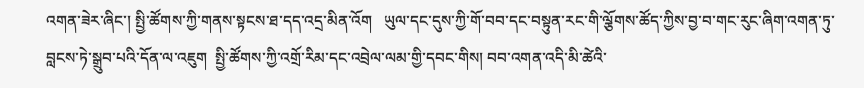འགན་ཟེར་ཞིང་། སྤྱི་ཚོགས་ཀྱི་གནས་སྟངས་ཐ་དད་འདྲ་མིན་འོག   ཡུལ་དང་དུས་ཀྱི་གོ་བབ་དང་བསྟུན་རང་གི་ལྕོགས་ཚོད་ཀྱིས་བྱ་བ་གང་རུང་ཞིག་འགན་ཏུ་བླངས་ཏེ་སྒྲུབ་པའི་དོན་ལ་འཇུག  སྤྱི་ཚོགས་ཀྱི་འགྲོ་རིམ་དང་འབྲེལ་ལམ་གྱི་དབང་གིས། བབ་འགན་འདི་མི་ཚེའི་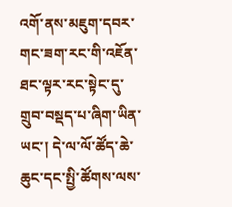འགོ་ནས་མཇུག་དབར་གང་ཟག་རང་གི་འཇོན་ཐང་ལྟར་རང་སྟེང་དུ་གྲུབ་བསྡད་པ་ཞིག་ཡིན་ཡང་། དེ་ལ་ལོ་ཚོད་ཆེ་ཆུང་དང་སྤྱི་ཚོགས་ལས་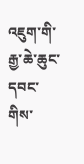འཇུག་གི་རྒྱ་ཆེ་ཆུང་དབང་གིས་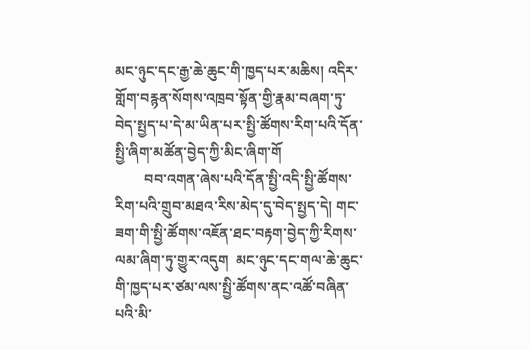མང་ཉུང་དང་རྒྱ་ཆེ་ཆུང་གི་ཁྱད་པར་མཆིས། འདིར་གློག་བརྙན་སོགས་འཁྲབ་སྟོན་གྱི་རྣམ་བཞག་ཏུ་བེད་སྤྱད་པ་དེ་མ་ཡིན་པར་སྤྱི་ཚོགས་རིག་པའི་དོན་སྤྱི་ཞིག་མཚོན་བྱེད་ཀྱི་མིང་ཞིག་གོ
        བབ་འགན་ཞེས་པའི་དོན་སྤྱི་འདི་སྤྱི་ཚོགས་རིག་པའི་གྲུབ་མཐའ་རིས་མེད་དུ་བེད་སྤྱད་དེ། གང་ཟག་གི་སྤྱི་ཚོགས་འཇོན་ཐང་བརྟག་བྱེད་ཀྱི་རིགས་ལམ་ཞིག་ཏུ་གྱུར་འདུག  མང་ཉུང་དང་གལ་ཆེ་ཆུང་གི་ཁྱད་པར་ཙམ་ལས་སྤྱི་ཚོགས་ནང་འཚོ་བཞིན་པའི་མི་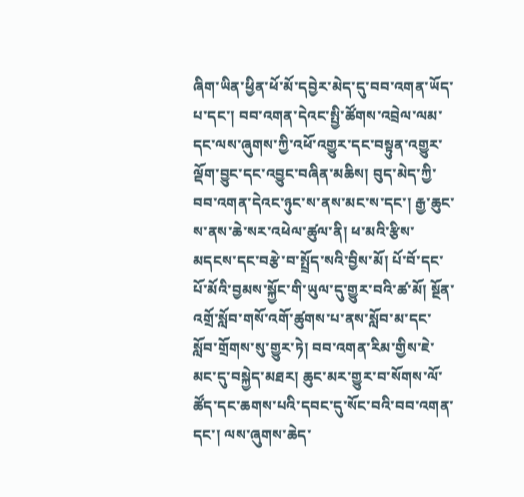ཞིག་ཡིན་ཕྱིན་ཕོ་མོ་དབྱེར་མེད་དུ་བབ་འགན་ཡོད་པ་དང་། བབ་འགན་དེའང་སྤྱི་ཚོགས་འབྲེལ་ལམ་དང་ལས་ཞུགས་ཀྱི་འཕོ་འགྱུར་དང་བསྟུན་འགྱུར་ལྡོག་བྱུང་དང་འབྱུང་བཞིན་མཆིས། བུད་མེད་ཀྱི་བབ་འགན་དེའང་ཉུང་ས་ནས་མང་ས་དང་། རྒྱ་ཆུང་ས་ནས་ཆེ་སར་འཕེལ་ཚུལ་ནི། ཕ་མའི་རྩིས་མདངས་དང་བརྩེ་བ་སྤྲོད་སའི་བྱིས་མོ། པོ་བོ་དང་པོ་མོའི་བྱམས་སྐྱོང་གི་ཡུལ་དུ་གྱུར་བའི་ཚ་མོ། སྔོན་འགྲོ་སློབ་གསོ་འགོ་ཚུགས་པ་ནས་སློབ་མ་དང་སློབ་གྲོགས་སུ་གྱུར་ཏེ། བབ་འགན་རིམ་གྱིས་ཇེ་མང་དུ་བསྐྱེད་མཐར། ཆུང་མར་གྱུར་བ་སོགས་ལོ་ཚོད་དང་ཆགས་པའི་དབང་དུ་སོང་བའི་བབ་འགན་དང་། ལས་ཞུགས་ཆེད་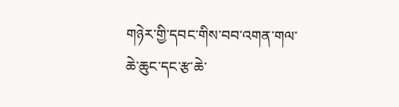གཉེར་གྱི་དབང་གིས་བབ་འགན་གལ་ཆེ་ཆུང་དང་རྩ་ཆེ་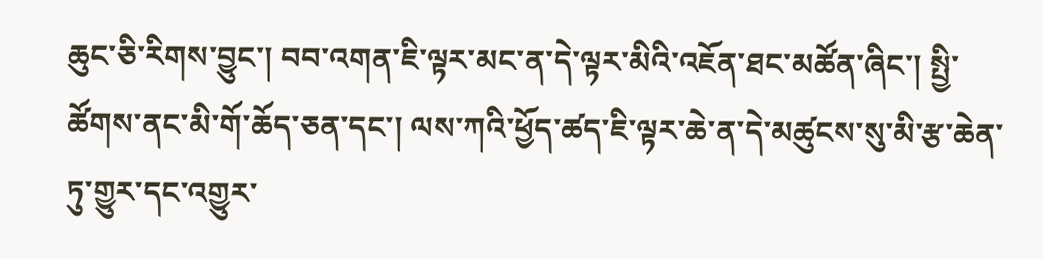ཆུང་ཅི་རིགས་བྱུང་། བབ་འགན་ཇི་ལྟར་མང་ན་དེ་ལྟར་མིའི་འཇོན་ཐང་མཚོན་ཞིང་། སྤྱི་ཚོགས་ནང་མི་གོ་ཆོད་ཅན་དང་། ལས་ཀའི་ཕྱོད་ཚད་ཇི་ལྟར་ཆེ་ན་དེ་མཚུངས་སུ་མི་རྩ་ཆེན་ཏུ་གྱུར་དང་འགྱུར་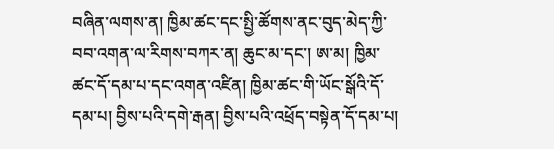བཞིན་ལགས་ན། ཁྱིམ་ཚང་དང་སྤྱི་ཚོགས་ནང་བུད་མེད་ཀྱི་བབ་འགན་ལ་རིགས་བཀར་ན། ཆུང་མ་དང་། ཨ་མ། ཁྱིམ་ཚང་དོ་དམ་པ་དང་འགན་འཛིན། ཁྱིམ་ཚང་གི་ཡོང་སྒོའི་དོ་དམ་པ། བྱིས་པའི་དགེ་རྒན། བྱིས་པའི་འཕྲོད་བསྟེན་དོ་དམ་པ།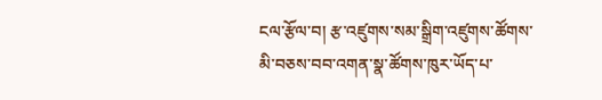ངལ་རྩོལ་བ། རྩ་འཛུགས་སམ་སྒྲིག་འཛུགས་ཚོགས་མི་བཅས་བབ་འགན་སྣ་ཚོགས་ཁུར་ཡོད་པ་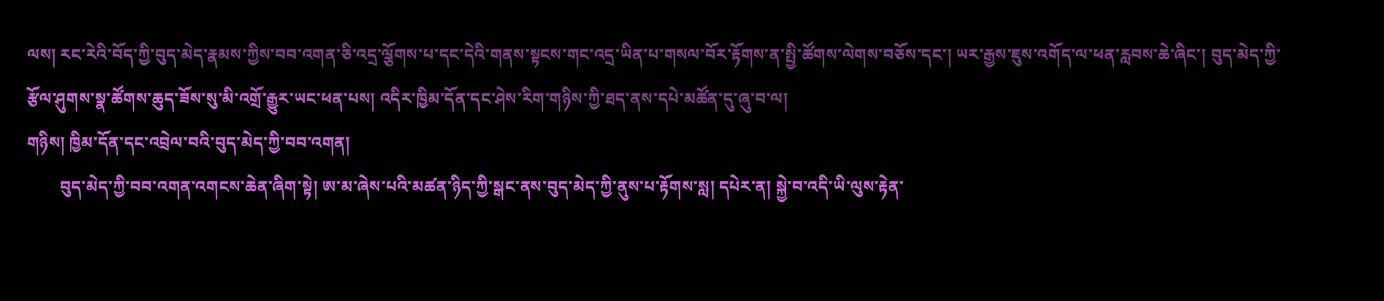ལས། རང་རེའི་བོད་ཀྱི་བུད་མེད་རྣམས་ཀྱིས་བབ་འགན་ཅི་འདྲ་ལྕོགས་པ་དང་དེའི་གནས་སྟངས་གང་འདྲ་ཡིན་པ་གསལ་བོར་རྟོགས་ན་སྤྱི་ཚོགས་ལེགས་བཅོས་དང་། ཡར་རྒྱས་ཇུས་འགོད་ལ་ཕན་རླབས་ཆེ་ཞིང་། བུད་མེད་ཀྱི་རྩོལ་ཤུགས་སྣ་ཚོགས་ཆུད་ཟོས་སུ་མི་འགྲོ་རྒྱུར་ཡང་ཕན་པས། འདིར་ཁྱིམ་དོན་དང་ཤེས་རིག་གཉིས་ཀྱི་ཐད་ནས་དཔེ་མཚོན་དུ་ཞུ་བ་ལ།
གཉིས། ཁྱིམ་དོན་དང་འབྲེལ་བའི་བུད་མེད་ཀྱི་བབ་འགན།
        བུད་མེད་ཀྱི་བབ་འགན་འགངས་ཆེན་ཞིག་སྟེ། ཨ་མ་ཞེས་པའི་མཚན་ཉིད་ཀྱི་སྒང་ནས་བུད་མེད་ཀྱི་ནུས་པ་རྟོགས་སླ། དཔེར་ན། སྐྱེ་བ་འདི་ཡི་ལུས་རྟེན་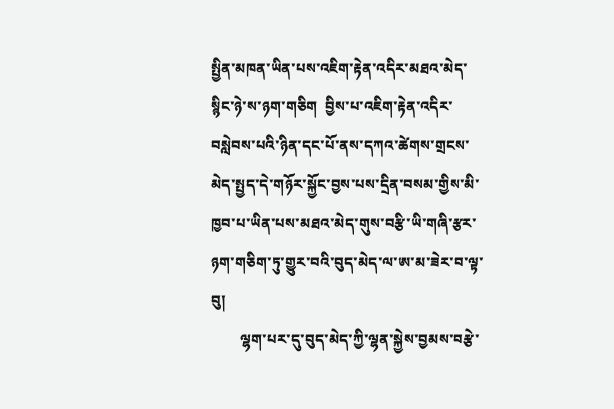སྤྱིན་མཁན་ཡིན་པས་འཇིག་རྟེན་འདིར་མཐའ་མེད་སྙིང་ཉེ་ས་ཉག་གཅིག  བྱིས་པ་འཇིག་རྟེན་འདིར་བསླེབས་པའི་ཉིན་དང་པོ་ནས་དཀའ་ཚེགས་གྲངས་མེད་སྤྱད་དེ་གཉོར་སྐྱོང་བྱས་པས་དྲིན་བསམ་གྱིས་མི་ཁྱབ་པ་ཡིན་པས་མཐའ་མེད་གུས་བརྩི་ཡི་གཞི་རྩར་ཉག་གཅིག་ཏུ་གྱུར་བའི་བུད་མེད་ལ་ཨ་མ་ཟེར་བ་ལྟ་བུ།
        ལྷག་པར་དུ་བུད་མེད་ཀྱི་ལྷན་སྐྱེས་བྱམས་བརྩེ་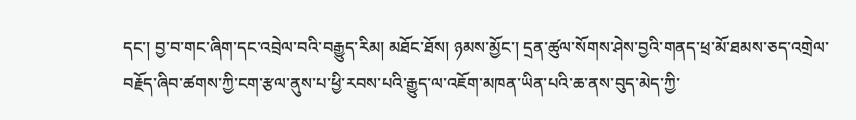དང་། བྱ་བ་གང་ཞིག་དང་འབྲེལ་བའི་བརྒྱུད་རིམ། མཐོང་ཐོས། ཉམས་མྱོང་། དྲན་ཚུལ་སོགས་ཤེས་བྱའི་གནད་ཕྲ་མོ་ཐམས་ཅད་འགྲེལ་བརྗོད་ཞིབ་ཚགས་ཀྱི་ངག་རྩལ་ནུས་པ་ཕྱི་རབས་པའི་རྒྱུད་ལ་འཇོག་མཁན་ཡིན་པའི་ཆ་ནས་བུད་མེད་ཀྱི་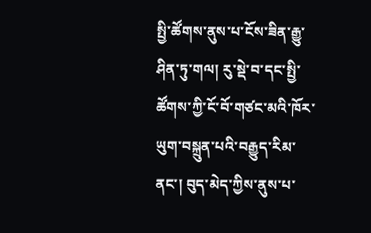སྤྱི་ཚོགས་ནུས་པ་ངོས་ཟིན་རྒྱུ་ཤིན་ཏུ་གལ། རུ་སྡེ་བ་དང་སྤྱི་ཚོགས་ཀྱི་ངོ་བོ་གཙང་མའི་ཁོར་ཡུག་བསྐྲུན་པའི་བརྒྱུད་རིམ་ནང་། བུད་མེད་ཀྱིས་ནུས་པ་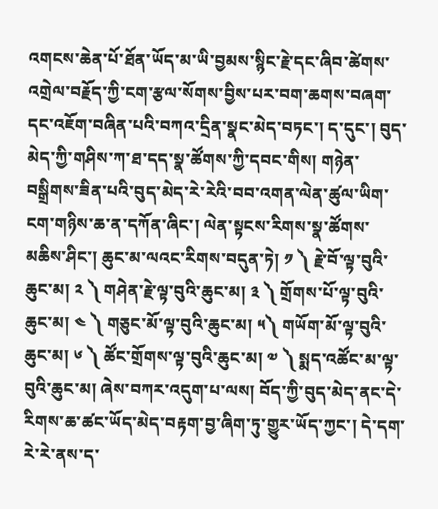འགངས་ཆེན་པོ་ཐོན་ཡོད་མ་ཡི་བྱམས་སྙིང་རྗེ་དང་ཞིབ་ཚེགས་འགྲེལ་བརྗོད་ཀྱི་ངག་རྩལ་སོགས་བྱིས་པར་བག་ཆགས་བཞག་དང་འཇོག་བཞིན་པའི་བཀའ་དྲིན་སྣང་མེད་བཏང་། ད་དུང་། བུད་མེད་ཀྱི་གཤིས་ཀ་ཐ་དད་སྣ་ཚོགས་ཀྱི་དབང་གིས། གཉེན་བསྒྲིགས་ཟིན་པའི་བུད་མེད་རེ་རེའི་བབ་འགན་ལེན་ཚུལ་ཡིག་ངག་གཉིས་ཆ་ན་དཀོན་ཞིང་། ལེན་སྟངས་རིགས་སྣ་ཚོགས་མཆིས་ཤིང་། ཆུང་མ་ལའང་རིགས་བདུན་ཏེ། ༡ ༽ རྗེ་བོ་ལྟ་བུའི་ཆུང་མ། ༢ ༽ གཤེན་རྗེ་ལྟ་བུའི་ཆུང་མ། ༣ ༽ གྲོགས་པོ་ལྟ་བུའི་ཆུང་མ། ༤ ༽ གཅུང་མོ་ལྟ་བུའི་ཆུང་མ། ༥༽ གཡོག་མོ་ལྟ་བུའི་ཆུང་མ། ༦ ༽ ཚོང་གྲོགས་ལྟ་བུའི་ཆུང་མ། ༧ ༽ སྨད་འཚོང་མ་ལྟ་བུའི་ཆུང་མ། ཞེས་བཀར་འདུག་པ་ལས། བོད་ཀྱི་བུད་མེད་ནང་དེ་རིགས་ཆ་ཚང་ཡོད་མེད་བརྟག་བྱ་ཞིག་ཏུ་གྱུར་ཡོད་ཀྱང་། དེ་དག་རེ་རེ་ནས་ད་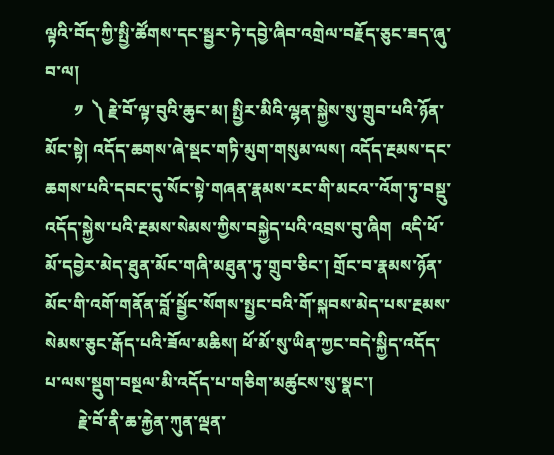ལྟའི་བོད་ཀྱི་སྤྱི་ཚོགས་དང་སྦྱར་ཏེ་དབྱེ་ཞིབ་འགྲེལ་བརྗོད་ཅུང་ཟད་ཞུ་བ་ལ།
       ༡  ༽ རྗེ་བོ་ལྟ་བུའི་ཆུང་མ། སྤྱིར་མིའི་ལྷན་སྐྱེས་སུ་གྲུབ་པའི་ཉོན་མོང་སྟེ། འདོད་ཆགས་ཞེ་སྡང་གཏི་མུག་གསུམ་ལས། འདོད་རྔམས་དང་ཆགས་པའི་དབང་དུ་སོང་སྟེ་གཞན་རྣམས་རང་གི་མངའ་་འོག་ཏུ་བསྡུ་འདོད་སྐྱེས་པའི་རྔམས་སེམས་ཀྱིས་བསྐྱེད་པའི་འབྲས་བུ་ཞིག  འདི་ཕོ་མོ་དབྱེར་མེད་ཐུན་མོང་གཞི་མཐུན་ཏུ་གྲུབ་ཅིང་། གྲོང་བ་རྣམས་ཉོན་མོང་གི་འགོ་གནོན་བློ་སྦྱོང་སོགས་སྤྱང་བའི་གོ་སྐབས་མེད་པས་རྔམས་སེམས་ཅུང་རྒོད་པའི་ཟོལ་མཆིས། ཕོ་མོ་སུ་ཡིན་ཀྱང་བདེ་སྐྱིད་འདོད་པ་ལས་སྡུག་བསྔལ་མི་འདོད་པ་གཅིག་མཚུངས་སུ་སྣང་།
        རྗེ་བོ་ནི་ཆ་རྐྱེན་ཀུན་ལྡན་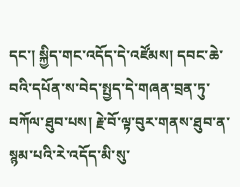དང་། སྐྱིད་གང་འདོད་དེ་འཛོམས། དབང་ཆེ་བའི་དཔོན་ས་བེད་སྤྱད་དེ་གཞན་བྲན་ཏུ་བཀོལ་ཐུབ་པས། རྗེ་བོ་ལྟ་བུར་གནས་ཐུབ་ན་སྙམ་པའི་རེ་འདོད་མི་སུ་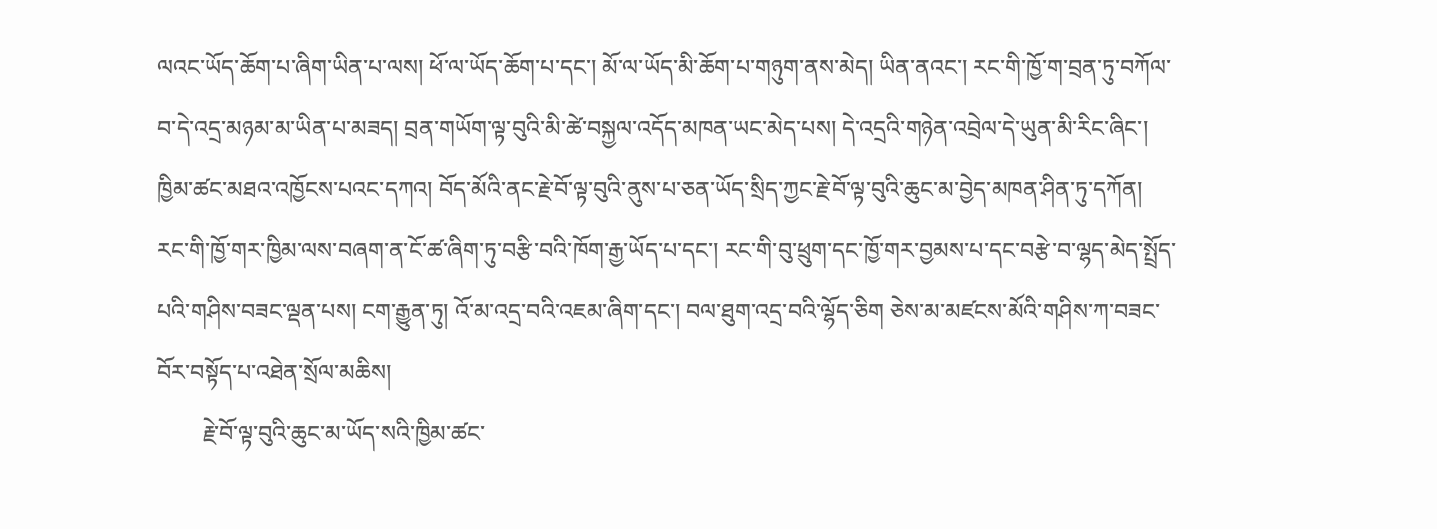ལའང་ཡོད་ཆོག་པ་ཞིག་ཡིན་པ་ལས། ཕོ་ལ་ཡོད་ཆོག་པ་དང་། མོ་ལ་ཡོད་མི་ཆོག་པ་གཉུག་ནས་མེད། ཡིན་ནའང་། རང་གི་ཁྱོ་ག་བྲན་ཏུ་བཀོལ་བ་དེ་འདྲ་མཉམ་མ་ཡིན་པ་མཟད། བྲན་གཡོག་ལྟ་བུའི་མི་ཚེ་བསྐྱལ་འདོད་མཁན་ཡང་མེད་པས། དེ་འདྲའི་གཉེན་འབྲེལ་དེ་ཡུན་མི་རིང་ཞིང་། ཁྱིམ་ཚང་མཐའ་འཁྱོངས་པའང་དཀའ། བོད་མོའི་ནང་རྗེ་བོ་ལྟ་བུའི་ནུས་པ་ཅན་ཡོད་སྲིད་ཀྱང་རྗེ་བོ་ལྟ་བུའི་ཆུང་མ་བྱེད་མཁན་ཤིན་ཏུ་དཀོན། རང་གི་ཁྱོ་གར་ཁྱིམ་ལས་བཞག་ན་ངོ་ཚ་ཞིག་ཏུ་བརྩི་བའི་ཁོག་རྒྱ་ཡོད་པ་དང་། རང་གི་བུ་ཕྲུག་དང་ཁྱོ་གར་བྱམས་པ་དང་བརྩེ་བ་ལྷད་མེད་སྤྲོད་པའི་གཤིས་བཟང་ལྡན་པས། ངག་རྒྱུན་ཏུ། འོ་མ་འདྲ་བའི་འཇམ་ཞིག་དང་། བལ་ཐུག་འདྲ་བའི་ལྷོད་ཅིག ཅེས་མ་མཛངས་མོའི་གཤིས་ཀ་བཟང་བོར་བསྟོད་པ་འཐེན་སྲོལ་མཆིས།
        རྗེ་བོ་ལྟ་བུའི་ཆུང་མ་ཡོད་སའི་ཁྱིམ་ཚང་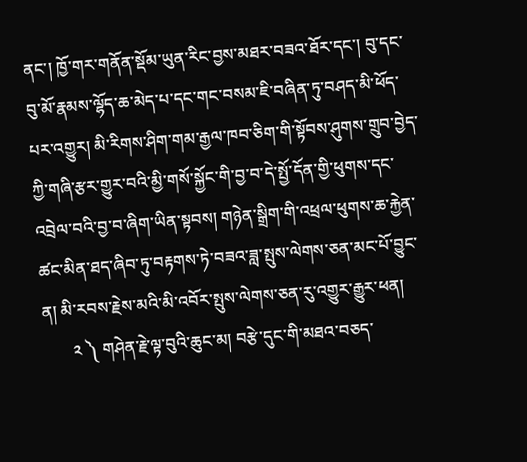ནང་། ཁྱོ་གར་གནོན་སྡོམ་ཡུན་རིང་བྱས་མཐར་བཟའ་ཐོར་དང་། བུ་དང་བུ་མོ་རྣམས་ལྷོད་ཆ་མེད་པ་དང་གང་བསམ་ཇི་བཞིན་ཏུ་བཤད་མི་ཕོད་པར་འགྱུར། མི་རིགས་ཤིག་གམ་རྒྱལ་ཁབ་ཅིག་གི་སྟོབས་ཤུགས་གྲུབ་བྱེད་ཀྱི་གཞི་རྩར་གྱུར་བའི་མྱི་གསོ་སྐྱོང་གི་བྱ་བ་དེ་སྤྱོ་དོན་གྱི་ཕུགས་དང་འབྲེལ་བའི་བྱ་བ་ཞིག་ཡིན་སྟབས། གཉེན་སྒྲིག་གི་འཕྲལ་ཕུགས་ཆ་རྐྱེན་ཚང་མིན་ཐད་ཞིབ་ཏུ་བརྟགས་ཏེ་བཟའ་ཟླ་སྤུས་ལེགས་ཅན་མང་པོ་བྱུང་ན། མི་རབས་རྗེས་མའི་མི་འབོར་སྤུས་ལེགས་ཅན་རུ་འགྱུར་རྒྱུར་ཕན།
       ༢ ༽ གཤེན་རྗེ་ལྟ་བུའི་ཆུང་མ། བརྩེ་དུང་གི་མཐའ་བཅད་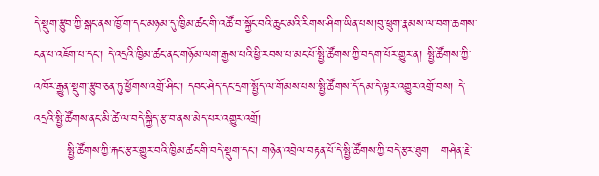དེ་སྡུག་རྩུབ་ཀྱི་སྒང་ནས་ཁྱོ་ག་དང་མཉམ་དུ་ཁྱིམ་ཚང་གི་འཚོ་བ་སྐྱོང་བའི་ཆུང་མའི་རིགས་ཤིག་ཡིན་པས།བུ་ཕྲུག་རྣམས་ལ་བག་ཆགས་ངན་པ་འཇོག་པ་དང་། དེ་འདྲའི་ཁྱིམ་ཚང་ནང་གཉོམ་ལག་རྒྱས་པའི་ཕྱི་རབས་པ་མང་པོ་སྤྱི་ཚོགས་ཀྱི་བདག་པོར་གྱུར་ན། སྤྱི་ཚོགས་ཀྱི་འཁོར་རྒྱུན་སྡུག་རྩུབ་ཅན་ཏུ་ཕྱོགས་འགྲོ་ཤིང་། དབང་ཤེད་དང་དྲག་སྤྱོད་ལ་གོམས་པས་སྤྱི་ཚོགས་དོ་དམ་དེ་ལྟར་འགྱུར་འགྲོ་བས། དེ་འདྲའི་སྤྱི་ཚོགས་ནང་མི་ཚེ་ལ་བདེ་སྐྱིད་རྩ་བ་ནས་མེད་པར་འགྱུར་འགྲོ།
        སྤྱི་ཚོགས་ཀྱི་རྐང་རྩར་གྱུར་བའི་ཁྱིམ་ཚང་གི་བདེ་སྡུག་དང་། གཉེན་འབྲེལ་བརྟན་པོ་དེ་སྤྱི་ཚོགས་ཀྱི་བདེ་རྩར་ཐུག   གཤེན་རྗེ་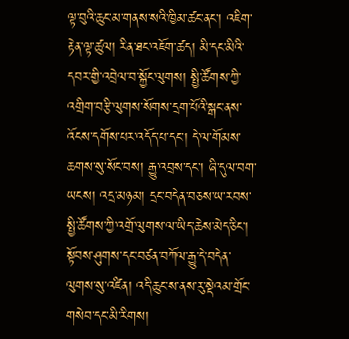ལྟ་བུའི་ཆུང་མ་གནས་སའི་ཁྱིམ་ཚང་ནང་། འཇིག་རྟེན་ལྟ་ཚུལ། རིན་ཐང་འཇོག་ཚད། མི་དང་མིའི་དབར་གྱི་འབྲེལ་བ་སྐྱོང་ལུགས། སྤྱི་ཚོགས་ཀྱི་འགྲིག་བརྩི་ལུགས་སོགས་དྲག་པོའི་སྒང་ནས་འོངས་དགོས་པར་འདོད་པ་དང་། དེ་ལ་གོམས་ཆགས་སུ་སོང་བས། རྒྱུ་འབྲས་དང་། ཞི་དུལ་བག་ཡངས། འདྲ་མཉམ། དྲང་བདེན་བཅས་ཡ་རབས་སྤྱི་ཚོགས་ཀྱི་འགྲོ་ལུགས་ལ་ཡིད་ཆེས་མེད་ཅིང་། སྟོབས་ཤུགས་དང་བཙན་བཀོལ་རྒྱུ་དེ་བདེན་ལུགས་སུ་འཛིན། འདི་ཆུང་ས་ནས་རུ་སྡེའམ་གྲོང་གསེབ་དང་མི་རིགས།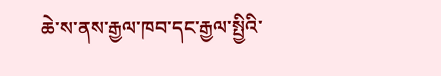ཆེ་ས་ནས་རྒྱལ་ཁབ་དང་རྒྱལ་སྤྱིའི་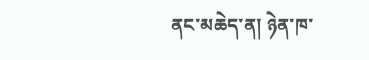ནང་མཆེད་ན། ཉེན་ཁ་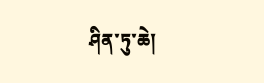ཤིན་ཏུ་ཆེ།